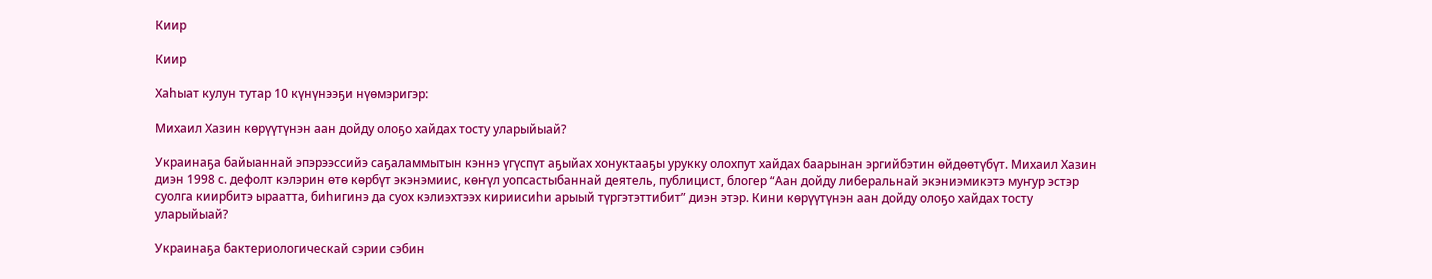Киир

Киир

Хаһыат кулун тутар 10 күнүнээҕи нүөмэригэр:

Михаил Хазин көрүүтүнэн аан дойду олоҕо хайдах тосту уларыйыай?

Украинаҕа байыаннай эпэрээссийэ саҕаламмытын кэннэ үгүспүт аҕыйах хонуктааҕы урукку олохпут хайдах баарынан эргийбэтин өйдөөтүбүт. Михаил Хазин диэн 1998 с. дефолт кэлэрин өтө көрбүт экэнэмиис, көҥүл уопсастыбаннай деятель, публицист, блогер “Аан дойду либеральнай экэниэмикэтэ муҥур эстэр суолга киирбитэ ыраатта, биһигинэ да суох кэлиэхтээх кириисиһи арыый түргэтэттибит” диэн этэр. Кини көрүүтүнэн аан дойду олоҕо хайдах тосту уларыйыай?

Украинаҕа бактериологическай сэрии сэбин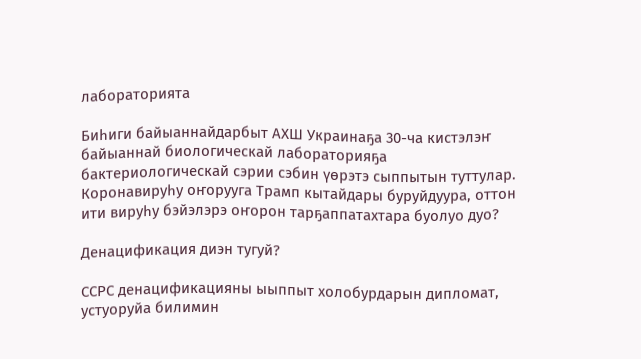лабораторията

Биһиги байыаннайдарбыт АХШ Украинаҕа 30-ча кистэлэҥ байыаннай биологическай лабораторияҕа бактериологическай сэрии сэбин үөрэтэ сыппытын туттулар. Коронавируһу оҥорууга Трамп кытайдары буруйдуура, оттон ити вируһу бэйэлэрэ оҥорон тарҕаппатахтара буолуо дуо?

Денацификация диэн тугуй?

ССРС денацификацияны ыыппыт холобурдарын дипломат, устуоруйа билимин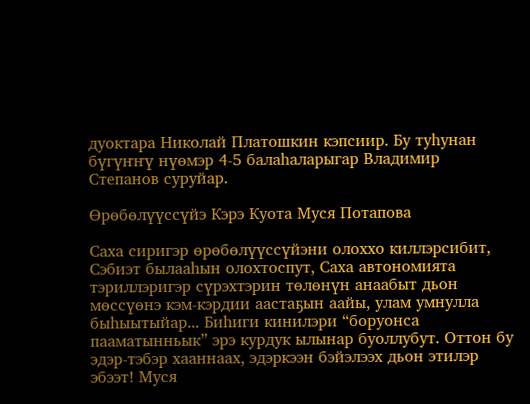дуоктара Николай Платошкин кэпсиир. Бу туһунан бүгүҥҥү нүөмэр 4-5 балаһаларыгар Владимир Степанов суруйар.

Өрөбөлүүссүйэ Кэрэ Куота Муся Потапова

Саха сиригэр өрөбөлүүссүйэни олоххо киллэрсибит, Сэбиэт былааһын олохтоспут, Саха автономията тэриллэригэр сүрэхтэрин төлөнүн анаабыт дьон мөссүөнэ кэм-кэрдии аастаҕын аайы, улам умнулла быһыытыйар... Биһиги кинилэри “боруонса пааматынньык” эрэ курдук ылынар буоллубут. Оттон бу эдэр-тэбэр хааннаах, эдэркээн бэйэлээх дьон этилэр эбээт! Муся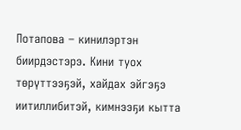Потапова – кинилэртэн биирдэстэрэ. Кини туох төрүттээҕэй, хайдах эйгэҕэ иитиллибитэй, кимнээҕи кытта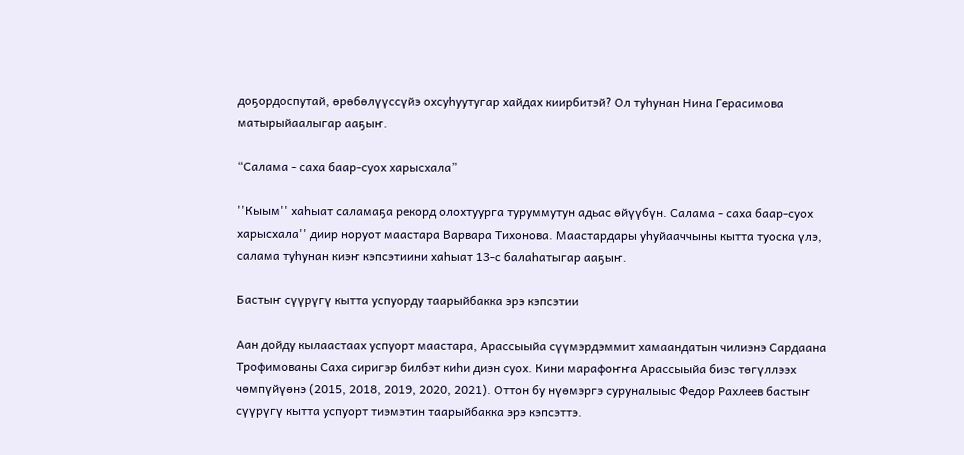доҕордоспутай, өрөбөлүүссүйэ охсуһуутугар хайдах киирбитэй? Ол туһунан Нина Герасимова матырыйаалыгар ааҕыҥ.

“Салама - саха баар-суох харысхала”

''Кыым'' хаһыат саламаҕа рекорд олохтуурга туруммутун адьас өйүүбүн. Салама - саха баар-суох харысхала'' диир норуот маастара Варвара Тихонова. Маастардары уһуйааччыны кытта туоска үлэ, салама туһунан киэҥ кэпсэтиини хаһыат 13-с балаһатыгар ааҕыҥ.

Бастыҥ сүүрүгү кытта успуорду таарыйбакка эрэ кэпсэтии

Аан дойду кылаастаах успуорт маастара, Арассыыйа сүүмэрдэммит хамаандатын чилиэнэ Сардаана Трофимованы Саха сиригэр билбэт киһи диэн суох. Кини марафоҥҥа Арассыыйа биэс төгүллээх чөмпүйүөнэ (2015, 2018, 2019, 2020, 2021). Оттон бу нүөмэргэ суруналыыс Федор Рахлеев бастыҥ сүүрүгү кытта успуорт тиэмэтин таарыйбакка эрэ кэпсэттэ.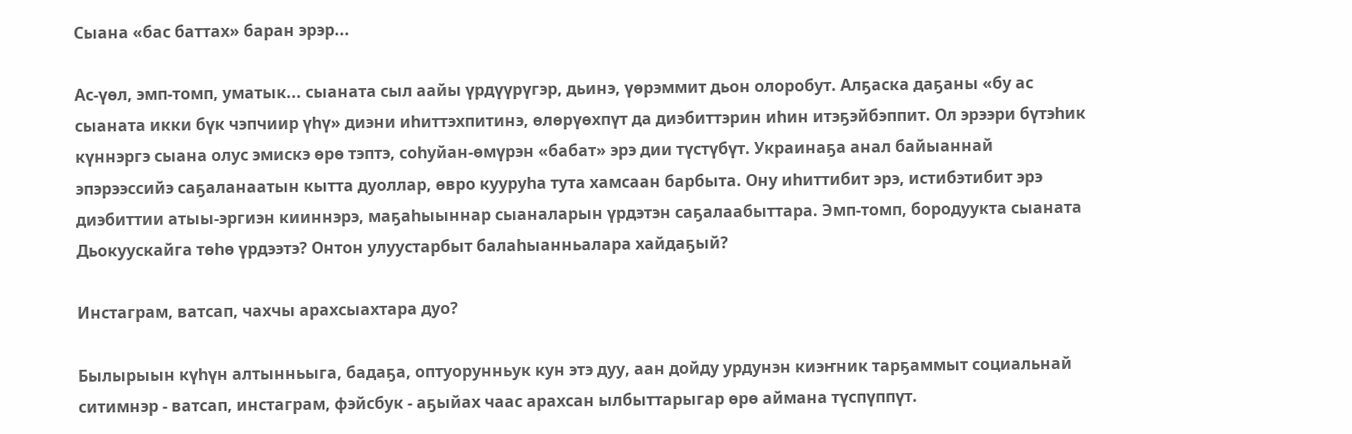Сыана «бас баттах» баран эрэр...

Ас-үөл, эмп-томп, уматык... сыаната сыл аайы үрдүүрүгэр, дьинэ, үөрэммит дьон олоробут. Алҕаска даҕаны «бу ас сыаната икки бүк чэпчиир үһү» диэни иһиттэхпитинэ, өлөрүөхпүт да диэбиттэрин иһин итэҕэйбэппит. Ол эрээри бүтэһик күннэргэ сыана олус эмискэ өрө тэптэ, соһуйан-өмүрэн «бабат» эрэ дии түстүбүт. Украинаҕа анал байыаннай эпэрээссийэ саҕаланаатын кытта дуоллар, өвро кууруһа тута хамсаан барбыта. Ону иһиттибит эрэ, истибэтибит эрэ диэбиттии атыы-эргиэн кииннэрэ, маҕаһыыннар сыаналарын үрдэтэн саҕалаабыттара. Эмп-томп, бородуукта сыаната Дьокуускайга төһө үрдээтэ? Онтон улуустарбыт балаһыанньалара хайдаҕый?

Инстаграм, ватсап, чахчы арахсыахтара дуо?

Былырыын күһүн алтынньыга, бадаҕа, оптуорунньук кун этэ дуу, аан дойду урдунэн киэҥник тарҕаммыт социальнай ситимнэр - ватсап, инстаграм, фэйсбук - аҕыйах чаас арахсан ылбыттарыгар өрө аймана түспүппүт.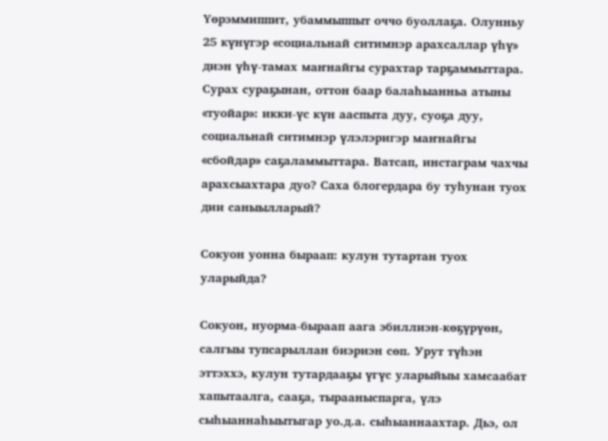Үөрэммиппит, убаммыппыт оччо буоллаҕа. Олунньу 25 күнүгэр «социальнай ситимнэр арахсаллар үһү» диэн үһү-тамах маҥнайгы сурахтар тарҕаммыттара. Сурах сураҕынан, оттон баар балаһыанньа атыны «туойар»: икки-үс күн ааспыта дуу, суоҕа дуу, социальнай ситимнэр үлэлэригэр маҥнайгы «сбойдар» саҕаламмыттара. Ватсап, инстаграм чахчы арахсыахтара дуо? Саха блогердара бу туһунан туох дии саныылларый?

Сокуон уонна быраап: кулун тутартан туох уларыйда?

Сокуон, нуорма-быраап аага эбиллиэн-көҕүрүөн, салгыы тупсарыллан биэриэн сөп. Урут түһэн эттэххэ, кулун тутардааҕы үгүс уларыйыы хамсаабат хапытаалга, сааҕа, тырааныспарга, үлэ сыһыаннаһыытыгар уо.д.а. сыһыаннаахтар. Дьэ, ол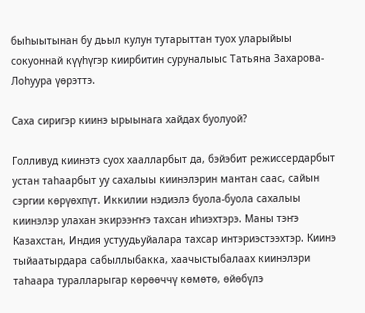быһыытынан бу дьыл кулун тутарыттан туох уларыйыы сокуоннай күүһүгэр киирбитин суруналыыс Татьяна Захарова-Лоһуура үөрэттэ.

Саха сиригэр киинэ ырыынага хайдах буолуой?

Голливуд киинэтэ суох хаалларбыт да, бэйэбит режиссердарбыт устан таһаарбыт уу сахалыы киинэлэрин мантан саас, сайын сэргии көрүөхпүт. Иккилии нэдиэлэ буола-буола сахалыы киинэлэр улахан экирээҥҥэ тахсан иһиэхтэрэ. Маны тэҥэ Казахстан, Индия устуудьуйалара тахсар интэриэстээхтэр. Киинэ тыйаатырдара сабыллыбакка, хаачыстыбалаах киинэлэри таһаара туралларыгар көрөөччү көмөтө, өйөбүлэ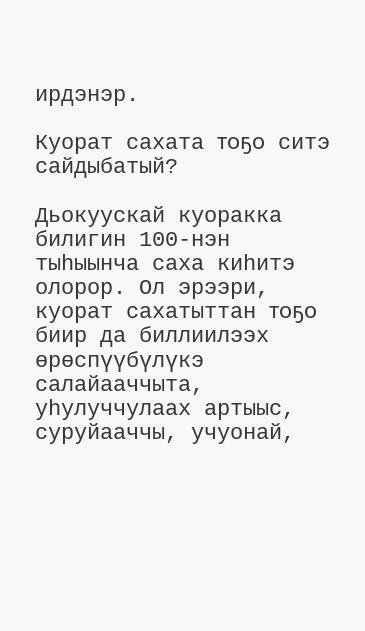ирдэнэр.

Куорат сахата тоҕо ситэ сайдыбатый?

Дьокуускай куоракка билигин 100-нэн тыһыынча саха киһитэ олорор. Ол эрээри, куорат сахатыттан тоҕо биир да биллиилээх өрөспүүбүлүкэ салайааччыта, уһулуччулаах артыыс, суруйааччы, учуонай,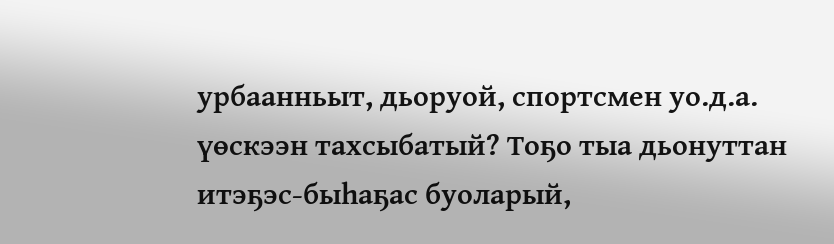урбаанньыт, дьоруой, спортсмен уо.д.а. үөскээн тахсыбатый? Тоҕо тыа дьонуттан итэҕэс-быһаҕас буоларый,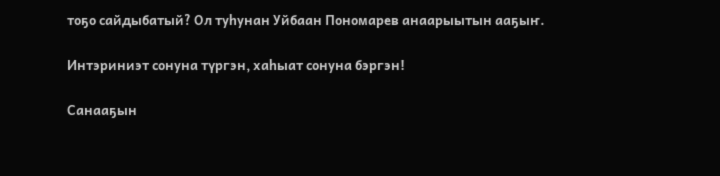тоҕо сайдыбатый? Ол туһунан Уйбаан Пономарев анаарыытын ааҕыҥ.

Интэриниэт сонуна түргэн, хаһыат сонуна бэргэн!

Санааҕын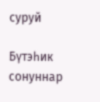суруй

Бүтэһик сонуннар